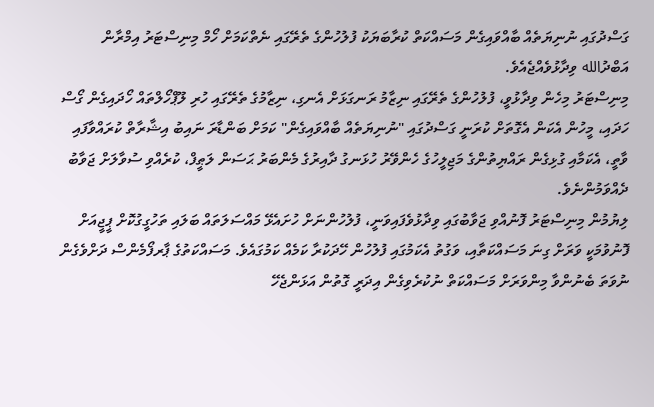ގަސްދުގައި ނުނިޔަތެއް ބާއްވައިގެން މަސައްކަތް ކުރާބަޔަކު ފުލުހުންގެ ތެރޭގައި ނެތްކަމަށް ހޯމް މިނިސްޓަރު އިމްރާން އަބްދުالله ވިދާޅުވެއްޖެއެވެ.
މިނިސްޓަރު މިހެން ވިދާޅުވީ، ފުލުހުންގެ ތެރޭގައި ނިޒާމު ރަނގަޅަށް އެނގި، ނިޒާމުގެ ތެރޭގައި ހުރި ލޫޕްހޯލްތައް ހޯދައިގެން ގޯސް ހަދައި، މީހުން އެކަން އެގޮތަށް ކުރަނީ ގަސްދުގައި "ނުނިޔަތެއް ބާއްވައިގެން" ކަމަށް ބަންޑާރަ ނައިބު އިޝާރާތް ކުރައްވާފައި ވާތީ، އެކަމާއި ގުޅިގެން ރައްޔިތުންގެ މަޖިލީހުގެ ހެންވޭރު ހުޅަނގު ދާއިރުގެ މެންބަރު ޙަސަން ލަޠީފް، ކުރެއްވި ސުވާލަށް ޖަވާބު ދެއްވަމުންނެވެ.
ލިޔުމުން މިނިސްޓަރު ފޮނުއްވި ޖަވާބުގައި ވިދާޅުވެފައިވަނީ، ފުލުހުންނަށް ހުށައެޅޭ މައްސަލަތައް ބަލައި ތަހުގީގުކޮށް ޕީޖީއަށް ފޮނުވުމަކީ ވަރަށް ގިނަ މަސައްކަތާއި، ވަގުތު އެކަމުގައި ފުލުހުން ހޭދަކުރާ ކަމެއް ކަމުގައެވެ. މަސައްކަތުގެ ޕާރފޯމެންސް ދަށްވެގެން ނުވަތަ ބެނުންވާ މިންވަރަށް މަސައްކަތް ނުކުރެވިގެން އިދަރީ ގޮތުން އަޅަންޖެހޭ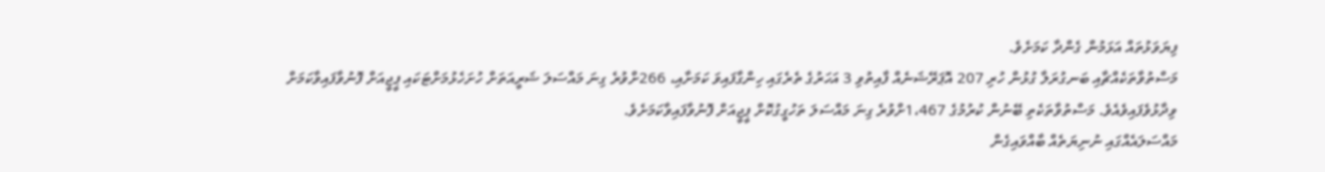ފިޔަވަޅުތައް އަޅަމުން ގެންދާ ކަމަށެވެ.
މަސްތުވާތަކެއްޗާއި ބަނގުރަލާ ގުޅުން ހުރި 207 އޮޕަރޭޝަނެއް ފާއިތުވި 3 އަހަރުގެ ތެރެގައި ހިންގާފައިވަ ކަމަށާއި، 266ށްވުރެ ގިނަ މައްސަލަ ޝަރީއަތަށް ހުށަހެޅުމަށްޓަކައި ޕީޖީއަށް ފޮނުވާފައިވާކަމަށް ވިދާޅުވެފައިވެއެވެ. މަސްތުވާތަކެތި ބޭނުން ކުރުމުގެ 1،467ށްވުރެ ގިނަ މައްސަލަ ތަހުގީގުކޮށް ޕީޖީއަށް ފޮނުވާފައިވާކަމަށެވެ.
މައްސަލައެއްގައި ނުނިޔަތެއް ބާއްވައިގެން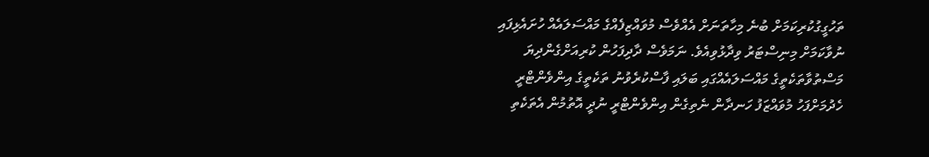ތަހުގީގުކުރިކަމަށް ބުނެ މިހާތަނަށް އެއްވެސް މުވައްޒިފެއްގެ މައްސަލައެއް ހުށައެޅިފައި ނުވާކަމަށް މިނިސްޓަރު ވިދާޅުވިއެވެ. ނަމަވެސް ދާދިފަހުން ކުރިއަށްގެންދިޔަ މަސްތުވާތަކެތީގެ މައްސަލައެއްގައި ބަލައި ފާސްކުރެވުނު ތަކެތީގެ އިންވެންޓްރީ ހެދުމަށްފަހު މުވައްޒަފު ހަނދާން ނެތިގެން އިންވެންޓްރީ ނުދީ އޮތުމުން އެތަކެތި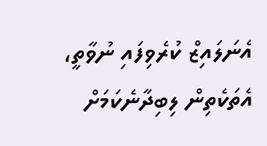އެނަލައިޒް ކުރެވިފައި ނުވާތީ، އެތަކެތިން ލިބިދާނެކަމަށް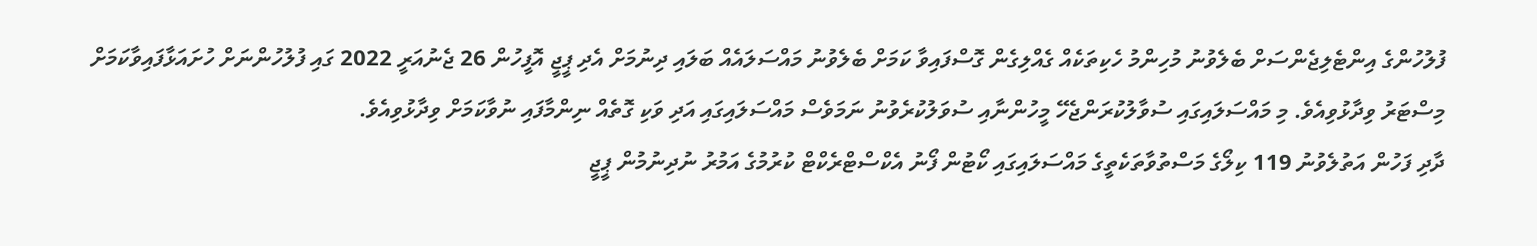ފުލުހުންގެ އިންޓެލިޖެންސަށް ބެލެވުނު މުހިންމު ހެކިތަކެއް ގެއްލިގެން ގޮސްފައިވާ ކަމަށް ބެލެވުނު މައްސަލައެއް ބަލައި ދިނުމަށް އެދި ޕީޖީ އޮފީހުން 26 ޖެނުއަރީ 2022 ގައި ފުލުހުންނަށް ހުށައަޅާފައިވާކަމަށް މިސްޓަރު ވިދާޅުވިއެވެ. މި މައްސަލައިގައި ސުވާލުކުރަންޖެހޭ މީހުންނާއި ސުވަލުކުރެވުނު ނަމަވެސް މައްސަލައިގައި އަދި ވަކި ގޮތެއް ނިންމާފައި ނުވާކަމަށް ވިދާޅުވިއެވެ.
ދާދި ފަހުން އަތުލެވުނު 119 ކިލޯގެ މަސްތުވާތަކެތީގެ މައްސަލައިގައި ކޯޓުން ފޯނު އެކްސްޓްރެކްޓް ކުރުމުގެ އަމުރު ނުދިނުމުން ޕީޖީ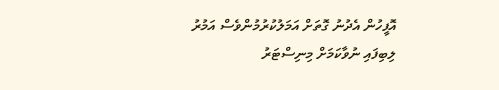އޮފީހުން އެދުނު ގޮތަށް އަމަލުކުރުމުންވެސް އަމުރު ލިބިފައި ނުވާކަމަށް މިނިސްޓަރު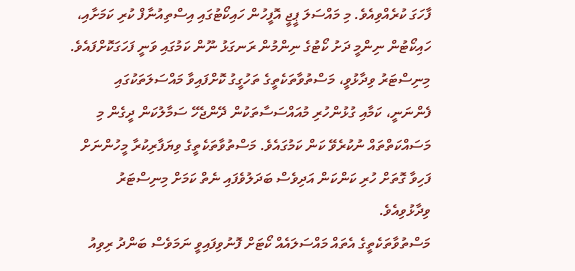ފާހަގަ ކުރެއްވިއެވެ. މި މައްސަލަ ޕީޖީ އޮފީހުން ހައިކޯޓުގައި އިސްތިއުނާފް ކުރި ކަމަށާއި، ހައިކޯޓުން ނިންމީ ދަށު ކޯޓުގެ ނިންމުން ރަނގަޅު ނޫން ކަމުގައި ވަނީ ފަހަގަކޮށްފައެވެ.
މިނިސްޓަރު ވިދާޅުވީ، މަސްތުވާތަކެތީގެ ތަހުގީގު ކޮށްފައިވާ މައްސަލަތަކުގައި ފެންނަނީ، ކަމާއި ގުޅުންހުރި މުއައްސަސާތަކުން ދޭންޖެހޭ ސަމާލުކަން ދީގެން މި މަސައްކަތްތައް ނުކުރެވޭ ކަން ކަމުގައެވެ. މަސްތުވާތަކެތީގެ ވިޔަފާރިކުރާ މީހުންނަށް ފަހިވާ ގޮތަށް ހުރި ކަންކަން އަދިވެސް ބަދަލުވެފައި ނެތް ކަމަށް މިނިސްޓަރު ވިދާޅުވިއެވެ.
މަސްތުވާތަކެތީގެ އެތައް މައްސަލައެއް ކޯޓަށް ފޮނުވިފައިވީ ނަމަވެސް ބަންދު ރިވިއު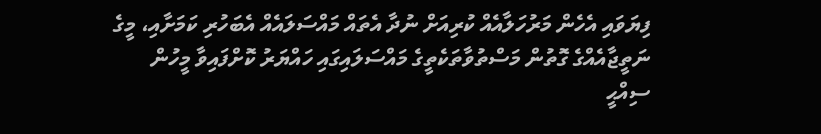ފިޔަވައި އެހެން މަރުހަލާއެއް ކުރިއަށް ނުދާ އެތައް މައްސަލައެއް އެބަހުރި ކަމަށާއި، މީގެ ނަތީޖާއެއްގެ ގޮތުން މަސްތުވާތަކެތީގެ މައްސަލައިގައި ހައްޔަރު ކޮށްފައިވާ މީހުން ސިއްޙީ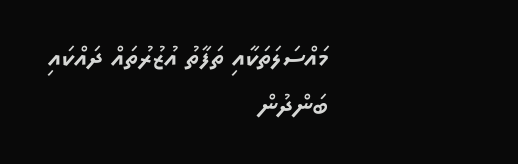މައްސަލަތަކާއި ތަފާތު އުޒުރުތައް ދައްކައި ބަންދުން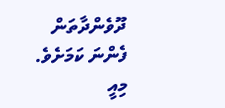ދޫވެންދާތަން ފެންނަ ކަމަށެވެ. މިއީ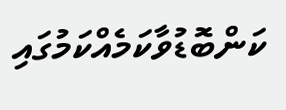ކަންބޮޑުވާކަމެއްކަމުގައި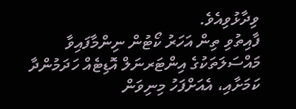ވިދާޅުވިއެވެ.
ފާއިތުވި ތިން އަހަރު ކޯޓުން ނިންމާފައިވާ މައްސަލަތަކުގެ އިންޓަރނަލް އޮޑިޓެއް ހަދަމުންދާ ކަމަށާއި، އެއަށްފަހު މިނިވަން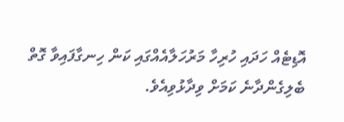އޮޑިޓެއް ހަދައި ހުރިހާ މަރުހަލާއެއްގައި ކަން ހިނގާފައިވާ ގޮތް ބެލިގެންދާނެ ކަމަށް ވިދާޅުވިއެވެ.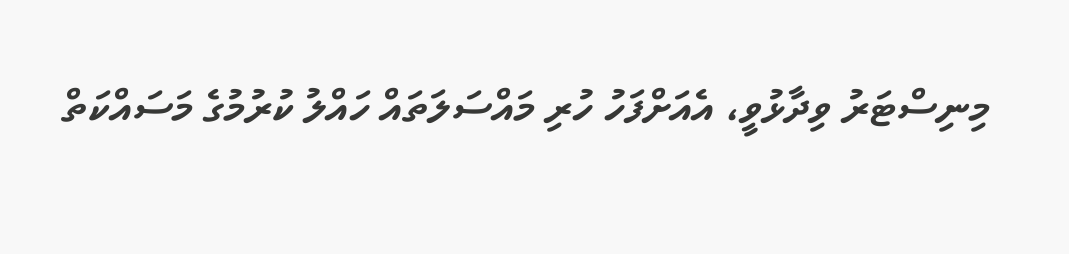މިނިސްޓަރު ވިދާޅުވީ، އެއަށްފަހު ހުރި މައްސަލަތައް ހައްލު ކުރުމުގެ މަސައްކަތް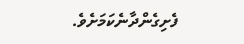ފެށިގެންދާނެކަމަށެވެ.